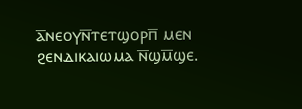ⲁ̅ⲛⲉⲟⲩⲛ̅ⲧⲉⲧϣⲟⲣⲡ̅ ⲙⲉⲛ ϩⲉⲛⲇⲓⲕⲁⲓⲱⲙⲁ ⲛ̅ϣⲙ̅ϣⲉ.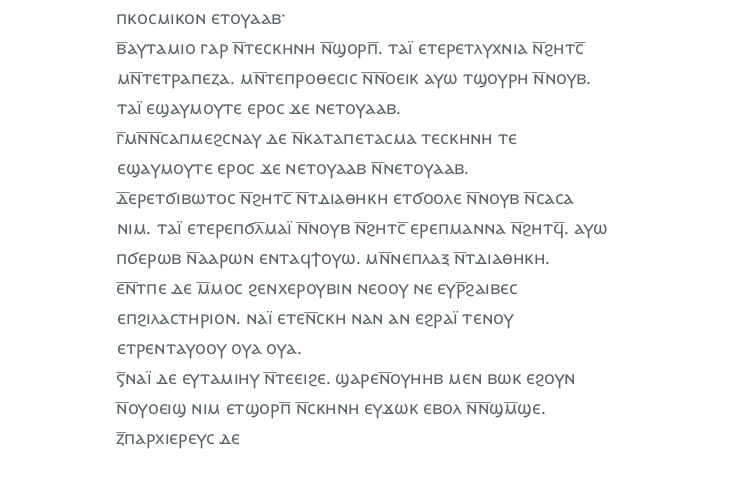ⲡⲕⲟⲥⲙⲓⲕⲟⲛ ⲉⲧⲟⲩⲁⲁⲃ·
ⲃ̅ⲁⲩⲧⲁⲙⲓⲟ ⲅⲁⲣ ⲛ̅ⲧⲉⲥⲕⲏⲛⲏ ⲛ̅ϣⲟⲣⲡ̅. ⲧⲁⲓ̈ ⲉⲧⲉⲣⲉⲧⲗⲩⲭⲛⲓⲁ ⲛ̅ϩⲏⲧⲥ̅ ⲙⲛ̅ⲧⲉⲧⲣⲁⲡⲉⲍⲁ. ⲙⲛ̅ⲧⲉⲡⲣⲟⲑⲉⲥⲓⲥ ⲛ̅ⲛ̅ⲟⲉⲓⲕ ⲁⲩⲱ ⲧϣⲟⲩⲣⲏ ⲛ̅ⲛⲟⲩⲃ. ⲧⲁⲓ̈ ⲉϣⲁⲩⲙⲟⲩⲧⲉ ⲉⲣⲟⲥ ϫⲉ ⲛⲉⲧⲟⲩⲁⲁⲃ.
ⲅ̅ⲙⲛ̅ⲛ̅ⲥⲁⲡⲙⲉϩⲥⲛⲁⲩ ⲇⲉ ⲛ̅ⲕⲁⲧⲁⲡⲉⲧⲁⲥⲙⲁ ⲧⲉⲥⲕⲏⲛⲏ ⲧⲉ ⲉϣⲁⲩⲙⲟⲩⲧⲉ ⲉⲣⲟⲥ ϫⲉ ⲛⲉⲧⲟⲩⲁⲁⲃ ⲛ̅ⲛⲉⲧⲟⲩⲁⲁⲃ.
ⲇ̅ⲉⲣⲉⲧϭⲓⲃⲱⲧⲟⲥ ⲛ̅ϩⲏⲧⲥ̅ ⲛ̅ⲧⲇⲓⲁⲑⲏⲕⲏ ⲉⲧϭⲟⲟⲗⲉ ⲛ̅ⲛⲟⲩⲃ ⲛ̅ⲥⲁⲥⲁ ⲛⲓⲙ. ⲧⲁⲓ̈ ⲉⲧⲉⲣⲉⲡϭⲗ̅ⲙⲁⲓ̈ ⲛ̅ⲛⲟⲩⲃ ⲛ̅ϩⲏⲧⲥ̅ ⲉⲣⲉⲡⲙⲁⲛⲛⲁ ⲛ̅ϩⲏⲧϥ̅. ⲁⲩⲱ ⲡϭⲉⲣⲱⲃ ⲛ̅ⲁⲁⲣⲱⲛ ⲉⲛⲧⲁϥϯⲟⲩⲱ. ⲙⲛ̅ⲛⲉⲡⲗⲁⲝ ⲛ̅ⲧⲇⲓⲁⲑⲏⲕⲏ.
ⲉ̅ⲛ̅ⲧⲡⲉ ⲇⲉ ⲙ̅ⲙⲟⲥ ϩⲉⲛⲭⲉⲣⲟⲩⲃⲓⲛ ⲛⲉⲟⲟⲩ ⲛⲉ ⲉⲩⲣ̅ϩⲁⲓⲃⲉⲥ ⲉⲡϩⲓⲗⲁⲥⲧⲏⲣⲓⲟⲛ. ⲛⲁⲓ̈ ⲉⲧⲉⲛ̅ⲥⲕⲏ ⲛⲁⲛ ⲁⲛ ⲉϩⲣⲁⲓ̈ ⲧⲉⲛⲟⲩ ⲉⲧⲣⲉⲛⲧⲁⲩⲟⲟⲩ ⲟⲩⲁ ⲟⲩⲁ.
ⲋ̅ⲛⲁⲓ̈ ⲇⲉ ⲉⲩⲧⲁⲙⲓⲏⲩ ⲛ̅ⲧⲉⲉⲓϩⲉ. ϣⲁⲣⲉⲛ̅ⲟⲩⲏⲏⲃ ⲙⲉⲛ ⲃⲱⲕ ⲉϩⲟⲩⲛ ⲛ̅ⲟⲩⲟⲉⲓϣ ⲛⲓⲙ ⲉⲧϣⲟⲣⲡ̅ ⲛ̅ⲥⲕⲏⲛⲏ ⲉⲩϫⲱⲕ ⲉⲃⲟⲗ ⲛ̅ⲛ̅ϣⲙ̅ϣⲉ.
ⲍ̅ⲡⲁⲣⲭⲓⲉⲣⲉⲩⲥ ⲇⲉ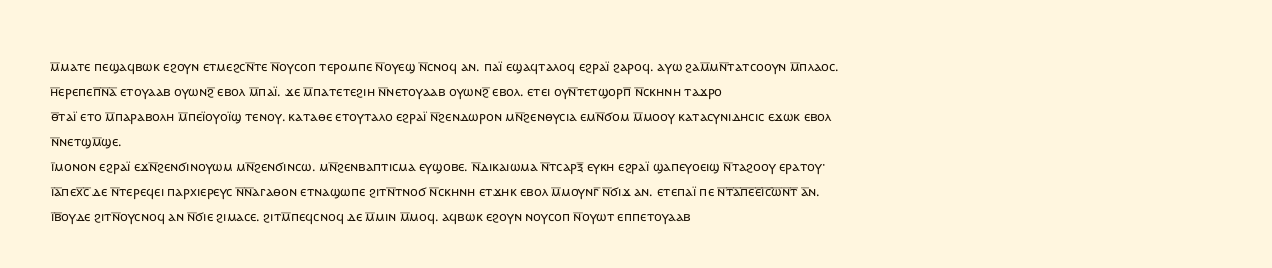ⲙ̅ⲙⲁⲧⲉ ⲡⲉϣⲁϥⲃⲱⲕ ⲉϩⲟⲩⲛ ⲉⲧⲙⲉϩⲥⲛ̅ⲧⲉ ⲛ̅ⲟⲩⲥⲟⲡ ⲧⲉⲣⲟⲙⲡⲉ ⲛ̅ⲟⲩⲉϣ ⲛ̅ⲥⲛⲟϥ ⲁⲛ. ⲡⲁⲓ̈ ⲉϣⲁϥⲧⲁⲗⲟϥ ⲉϩⲣⲁⲓ̈ ϩⲁⲣⲟϥ. ⲁⲩⲱ ϩⲁⲙ̅ⲙⲛ̅ⲧⲁⲧⲥⲟⲟⲩⲛ ⲙ̅ⲡⲗⲁⲟⲥ.
ⲏ̅ⲉⲣⲉⲡⲉⲡ̅ⲛ̅ⲁ̅ ⲉⲧⲟⲩⲁⲁⲃ ⲟⲩⲱⲛϩ̅ ⲉⲃⲟⲗ ⲙ̅ⲡⲁⲓ̈. ϫⲉ ⲙ̅ⲡⲁⲧⲉⲧⲉϩⲓⲏ ⲛ̅ⲛⲉⲧⲟⲩⲁⲁⲃ ⲟⲩⲱⲛϩ̅ ⲉⲃⲟⲗ. ⲉⲧⲉⲓ ⲟⲩⲛ̅ⲧⲉⲧϣⲟⲣⲡ̅ ⲛ̅ⲥⲕⲏⲛⲏ ⲧⲁϫⲣⲟ
ⲑ̅ⲧⲁⲓ̈ ⲉⲧⲟ ⲙ̅ⲡⲁⲣⲁⲃⲟⲗⲏ ⲙ̅ⲡⲉⲓ̈ⲟⲩⲟⲓ̈ϣ ⲧⲉⲛⲟⲩ. ⲕⲁⲧⲁⲑⲉ ⲉⲧⲟⲩⲧⲁⲗⲟ ⲉϩⲣⲁⲓ̈ ⲛ̅ϩⲉⲛⲇⲱⲣⲟⲛ ⲙⲛ̅ϩⲉⲛⲑⲩⲥⲓⲁ ⲉⲙⲛ̅ϭⲟⲙ ⲙ̅ⲙⲟⲟⲩ ⲕⲁⲧⲁⲥⲩⲛⲓⲇⲏⲥⲓⲥ ⲉϫⲱⲕ ⲉⲃⲟⲗ ⲛ̅ⲛⲉⲧϣⲙ̅ϣⲉ.
ⲓ̅ⲙⲟⲛⲟⲛ ⲉϩⲣⲁⲓ̈ ⲉϫⲛ̅ϩⲉⲛϭⲓⲛⲟⲩⲱⲙ ⲙⲛ̅ϩⲉⲛϭⲓⲛⲥⲱ. ⲙⲛ̅ϩⲉⲛⲃⲁⲡⲧⲓⲥⲙⲁ ⲉⲩϣⲟⲃⲉ. ⲛ̅ⲇⲓⲕⲁⲓⲱⲙⲁ ⲛ̅ⲧⲥⲁⲣⲝ̅ ⲉⲩⲕⲏ ⲉϩⲣⲁⲓ̈ ϣⲁⲡⲉⲩⲟⲉⲓϣ ⲛ̅ⲧⲁϩⲟⲟⲩ ⲉⲣⲁⲧⲟⲩ·
ⲓ̅ⲁ̅ⲡⲉⲭ̅ⲥ̅ ⲇⲉ ⲛ̅ⲧⲉⲣⲉϥⲉⲓ ⲡⲁⲣⲭⲓⲉⲣⲉⲩⲥ ⲛ̅ⲛ̅ⲁⲅⲁⲑⲟⲛ ⲉⲧⲛⲁϣⲱⲡⲉ ϩⲓⲧⲛ̅ⲧⲛⲟϭ ⲛ̅ⲥⲕⲏⲛⲏ ⲉⲧϫⲏⲕ ⲉⲃⲟⲗ ⲙ̅ⲙⲟⲩⲛⲅ̅ ⲛ̅ϭⲓϫ ⲁⲛ. ⲉⲧⲉⲡⲁⲓ̈ ⲡⲉ ⲛ̅ⲧ̅ⲁ̅ⲡ̅ⲉ̅ⲉ̅ⲓ̅ⲥ̅ⲱ̅ⲛ̅ⲧ̅ ⲁ̅ⲛ.
ⲓ̅ⲃ̅ⲟⲩⲇⲉ ϩⲓⲧⲛ̅ⲟⲩⲥⲛⲟϥ ⲁⲛ ⲛ̅ϭⲓⲉ ϩⲓⲙⲁⲥⲉ. ϩⲓⲧⲙ̅ⲡⲉϥⲥⲛⲟϥ ⲇⲉ ⲙ̅ⲙⲓⲛ ⲙ̅ⲙⲟϥ. ⲁϥⲃⲱⲕ ⲉϩⲟⲩⲛ ⲛⲟⲩⲥⲟⲡ ⲛ̅ⲟⲩⲱⲧ ⲉⲡⲡⲉⲧⲟⲩⲁⲁⲃ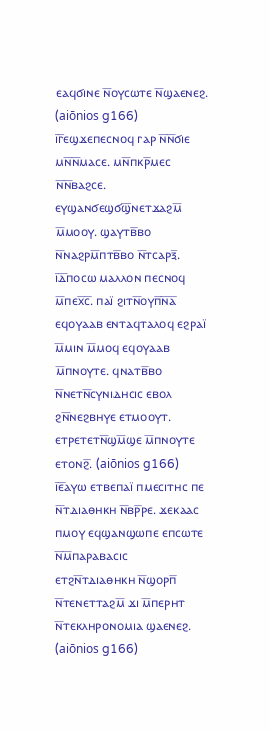ⲉⲁϥϭⲓⲛⲉ ⲛ̅ⲟⲩⲥⲱⲧⲉ ⲛ̅ϣⲁⲉⲛⲉϩ. (aiōnios g166)
ⲓ̅ⲅ̅ⲉϣϫⲉⲡⲉⲥⲛⲟϥ ⲅⲁⲣ ⲛ̅ⲛ̅ϭⲓⲉ ⲙⲛ̅ⲛ̅ⲙⲁⲥⲉ. ⲙⲛ̅ⲡⲕⲣ̅ⲙⲉⲥ ⲛ̅ⲛ̅ⲃⲁϩⲥⲉ. ⲉⲩϣⲁⲛϭⲉϣϭϣ̅ⲛⲉⲧϫⲁϩⲙ̅ ⲙ̅ⲙⲟⲟⲩ. ϣⲁⲩⲧⲃ̅ⲃⲟ ⲛ̅ⲛⲁϩⲣⲙ̅ⲡⲧⲃ̅ⲃⲟ ⲛ̅ⲧⲥⲁⲣⲝ̅.
ⲓ̅ⲇ̅ⲡⲟⲥⲱ ⲙⲁⲗⲗⲟⲛ ⲡⲉⲥⲛⲟϥ ⲙ̅ⲡⲉⲭ̅ⲥ̅. ⲡⲁⲓ̈ ϩⲓⲧⲛ̅ⲟⲩⲡ̅ⲛ̅ⲁ̅ ⲉϥⲟⲩⲁⲁⲃ ⲉⲛⲧⲁϥⲧⲁⲗⲟϥ ⲉϩⲣⲁⲓ̈ ⲙ̅ⲙⲓⲛ ⲙ̅ⲙⲟϥ ⲉϥⲟⲩⲁⲁⲃ ⲙ̅ⲡⲛⲟⲩⲧⲉ. ϥⲛⲁⲧⲃ̅ⲃⲟ ⲛ̅ⲛⲉⲧⲛ̅ⲥⲩⲛⲓⲇⲏⲥⲓⲥ ⲉⲃⲟⲗ ϩⲛ̅ⲛⲉϩⲃⲏⲩⲉ ⲉⲧⲙⲟⲟⲩⲧ. ⲉⲧⲣⲉⲧⲉⲧⲛ̅ϣⲙ̅ϣⲉ ⲙ̅ⲡⲛⲟⲩⲧⲉ ⲉⲧⲟⲛϩ̅. (aiōnios g166)
ⲓ̅ⲉ̅ⲁⲩⲱ ⲉⲧⲃⲉⲡⲁⲓ̈ ⲡⲙⲉⲥⲓⲧⲏⲥ ⲡⲉ ⲛ̅ⲧⲇⲓⲁⲑⲏⲕⲏ ⲛ̅ⲃⲣ̅ⲣⲉ. ϫⲉⲕⲁⲁⲥ ⲡⲙⲟⲩ ⲉϥϣⲁⲛϣⲱⲡⲉ ⲉⲡⲥⲱⲧⲉ ⲛ̅ⲙ̅ⲡⲁⲣⲁⲃⲁⲥⲓⲥ ⲉⲧϩⲛ̅ⲧⲇⲓⲁⲑⲏⲕⲏ ⲛ̅ϣⲟⲣⲡ̅ ⲛ̅ⲧⲉⲛⲉⲧⲧⲁϩⲙ̅ ϫⲓ ⲙ̅ⲡⲉⲣⲏⲧ ⲛ̅ⲧⲉⲕⲗⲏⲣⲟⲛⲟⲙⲓⲁ ϣⲁⲉⲛⲉϩ. (aiōnios g166)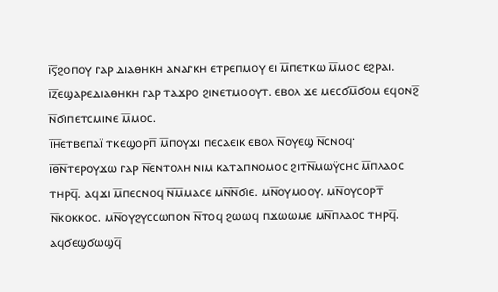ⲓ̅ⲋ̅ϩⲟⲡⲟⲩ ⲅⲁⲣ ⲇⲓⲁⲑⲏⲕⲏ ⲁⲛⲁⲅⲕⲏ ⲉⲧⲣⲉⲡⲙⲟⲩ ⲉⲓ ⲙ̅ⲡⲉⲧⲕⲱ ⲙ̅ⲙⲟⲥ ⲉϩⲣⲁⲓ.
ⲓ̅ⲍ̅ⲉϣⲁⲣⲉⲇⲓⲁⲑⲏⲕⲏ ⲅⲁⲣ ⲧⲁϫⲣⲟ ϩⲓⲛⲉⲧⲙⲟⲟⲩⲧ. ⲉⲃⲟⲗ ϫⲉ ⲙⲉⲥϭⲙ̅ϭⲟⲙ ⲉϥⲟⲛϩ̅ ⲛ̅ϭⲓⲡⲉⲧⲥⲙⲓⲛⲉ ⲙ̅ⲙⲟⲥ.
ⲓ̅ⲏ̅ⲉⲧⲃⲉⲡⲁⲓ̈ ⲧⲕⲉϣⲟⲣⲡ̅ ⲙ̅ⲡⲟⲩϫⲓ ⲡⲉⲥⲁⲉⲓⲕ ⲉⲃⲟⲗ ⲛ̅ⲟⲩⲉϣ ⲛ̅ⲥⲛⲟϥ·
ⲓ̅ⲑ̅ⲛ̅ⲧⲉⲣⲟⲩϫⲱ ⲅⲁⲣ ⲛ̅ⲉⲛⲧⲟⲗⲏ ⲛⲓⲙ ⲕⲁⲧⲁⲡⲛⲟⲙⲟⲥ ϩⲓⲧⲛ̅ⲙⲱⲩ̈ⲥⲏⲥ ⲙ̅ⲡⲗⲁⲟⲥ ⲧⲏⲣϥ̅. ⲁϥϫⲓ ⲙ̅ⲡⲉⲥⲛⲟϥ ⲛ̅ⲙ̅ⲙⲁⲥⲉ ⲙⲛ̅ⲛ̅ϭⲓⲉ. ⲙⲛ̅ⲟⲩⲙⲟⲟⲩ. ⲙⲛ̅ⲟⲩⲥⲟⲣⲧ̅ ⲛ̅ⲕⲟⲕⲕⲟⲥ. ⲙⲛ̅ⲟⲩϩⲩⲥⲥⲱⲡⲟⲛ ⲛ̅ⲧⲟϥ ϩⲱⲱϥ ⲡϫⲱⲱⲙⲉ ⲙⲛ̅ⲡⲗⲁⲟⲥ ⲧⲏⲣϥ̅. ⲁϥϭⲉϣϭⲱϣϥ̅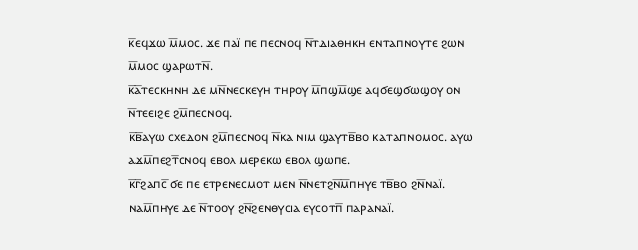ⲕ̅ⲉϥϫⲱ ⲙ̅ⲙⲟⲥ. ϫⲉ ⲡⲁⲓ̈ ⲡⲉ ⲡⲉⲥⲛⲟϥ ⲛ̅ⲧⲇⲓⲁⲑⲏⲕⲏ ⲉⲛⲧⲁⲡⲛⲟⲩⲧⲉ ϩⲱⲛ ⲙ̅ⲙⲟⲥ ϣⲁⲣⲱⲧⲛ̅.
ⲕ̅ⲁ̅ⲧⲉⲥⲕⲏⲛⲏ ⲇⲉ ⲙⲛ̅ⲛⲉⲥⲕⲉⲩⲏ ⲧⲏⲣⲟⲩ ⲙ̅ⲡϣⲙ̅ϣⲉ ⲁϥϭⲉϣϭⲱϣⲟⲩ ⲟⲛ ⲛ̅ⲧⲉⲉⲓϩⲉ ϩⲙ̅ⲡⲉⲥⲛⲟϥ.
ⲕ̅ⲃ̅ⲁⲩⲱ ⲥⲭⲉⲇⲟⲛ ϩⲙ̅ⲡⲉⲥⲛⲟϥ ⲛ̅ⲕⲁ ⲛⲓⲙ ϣⲁⲩⲧⲃ̅ⲃⲟ ⲕⲁⲧⲁⲡⲛⲟⲙⲟⲥ. ⲁⲩⲱ ⲁϫⲙ̅ⲡⲉϩⲧ̅ⲥⲛⲟϥ ⲉⲃⲟⲗ ⲙⲉⲣⲉⲕⲱ ⲉⲃⲟⲗ ϣⲱⲡⲉ.
ⲕ̅ⲅ̅ϩⲁⲡⲥ̅ ϭⲉ ⲡⲉ ⲉⲧⲣⲉⲛⲉⲥⲙⲟⲧ ⲙⲉⲛ ⲛ̅ⲛⲉⲧϩⲛ̅ⲙ̅ⲡⲏⲩⲉ ⲧⲃ̅ⲃⲟ ϩⲛ̅ⲛⲁⲓ̈. ⲛⲁⲙ̅ⲡⲏⲩⲉ ⲇⲉ ⲛ̅ⲧⲟⲟⲩ ϩⲛ̅ϩⲉⲛⲑⲩⲥⲓⲁ ⲉⲩⲥⲟⲧⲡ̅ ⲡⲁⲣⲁⲛⲁⲓ̈.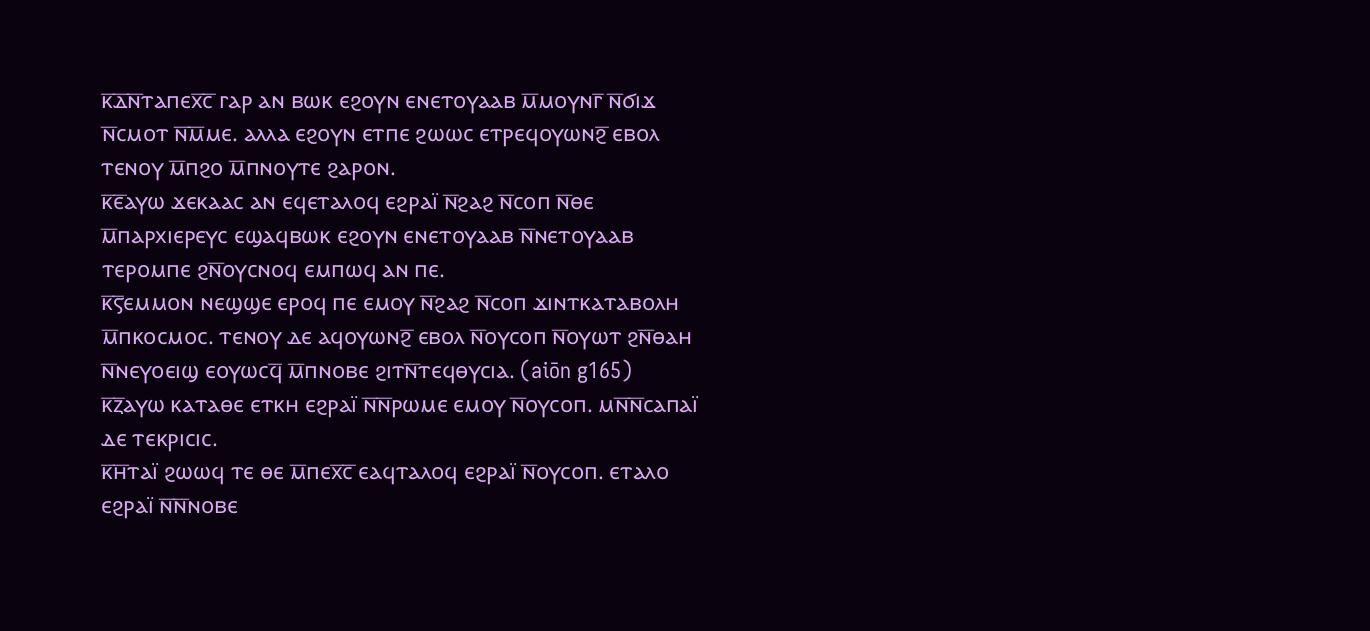ⲕ̅ⲇ̅ⲛ̅ⲧⲁⲡⲉⲭ̅ⲥ̅ ⲅⲁⲣ ⲁⲛ ⲃⲱⲕ ⲉϩⲟⲩⲛ ⲉⲛⲉⲧⲟⲩⲁⲁⲃ ⲙ̅ⲙⲟⲩⲛⲅ̅ ⲛ̅ϭⲓϫ ⲛ̅ⲥⲙⲟⲧ ⲛ̅ⲙ̅ⲙⲉ. ⲁⲗⲗⲁ ⲉϩⲟⲩⲛ ⲉⲧⲡⲉ ϩⲱⲱⲥ ⲉⲧⲣⲉϥⲟⲩⲱⲛϩ̅ ⲉⲃⲟⲗ ⲧⲉⲛⲟⲩ ⲙ̅ⲡϩⲟ ⲙ̅ⲡⲛⲟⲩⲧⲉ ϩⲁⲣⲟⲛ.
ⲕ̅ⲉ̅ⲁⲩⲱ ϫⲉⲕⲁⲁⲥ ⲁⲛ ⲉϥⲉⲧⲁⲗⲟϥ ⲉϩⲣⲁⲓ̈ ⲛ̅ϩⲁϩ ⲛ̅ⲥⲟⲡ ⲛ̅ⲑⲉ ⲙ̅ⲡⲁⲣⲭⲓⲉⲣⲉⲩⲥ ⲉϣⲁϥⲃⲱⲕ ⲉϩⲟⲩⲛ ⲉⲛⲉⲧⲟⲩⲁⲁⲃ ⲛ̅ⲛⲉⲧⲟⲩⲁⲁⲃ ⲧⲉⲣⲟⲙⲡⲉ ϩⲛ̅ⲟⲩⲥⲛⲟϥ ⲉⲙⲡⲱϥ ⲁⲛ ⲡⲉ.
ⲕ̅ⲋ̅ⲉⲙⲙⲟⲛ ⲛⲉϣϣⲉ ⲉⲣⲟϥ ⲡⲉ ⲉⲙⲟⲩ ⲛ̅ϩⲁϩ ⲛ̅ⲥⲟⲡ ϫⲓⲛⲧⲕⲁⲧⲁⲃⲟⲗⲏ ⲙ̅ⲡⲕⲟⲥⲙⲟⲥ. ⲧⲉⲛⲟⲩ ⲇⲉ ⲁϥⲟⲩⲱⲛϩ̅ ⲉⲃⲟⲗ ⲛ̅ⲟⲩⲥⲟⲡ ⲛ̅ⲟⲩⲱⲧ ϩⲛ̅ⲑⲁⲏ ⲛ̅ⲛⲉⲩⲟⲉⲓϣ ⲉⲟⲩⲱⲥϥ̅ ⲙ̅ⲡⲛⲟⲃⲉ ϩⲓⲧⲛ̅ⲧⲉϥⲑⲩⲥⲓⲁ. (aiōn g165)
ⲕ̅ⲍ̅ⲁⲩⲱ ⲕⲁⲧⲁⲑⲉ ⲉⲧⲕⲏ ⲉϩⲣⲁⲓ̈ ⲛ̅ⲛ̅ⲣⲱⲙⲉ ⲉⲙⲟⲩ ⲛ̅ⲟⲩⲥⲟⲡ. ⲙⲛ̅ⲛ̅ⲥⲁⲡⲁⲓ̈ ⲇⲉ ⲧⲉⲕⲣⲓⲥⲓⲥ.
ⲕ̅ⲏ̅ⲧⲁⲓ̈ ϩⲱⲱϥ ⲧⲉ ⲑⲉ ⲙ̅ⲡⲉⲭ̅ⲥ̅ ⲉⲁϥⲧⲁⲗⲟϥ ⲉϩⲣⲁⲓ̈ ⲛ̅ⲟⲩⲥⲟⲡ. ⲉⲧⲁⲗⲟ ⲉϩⲣⲁⲓ̈ ⲛ̅ⲛ̅ⲛⲟⲃⲉ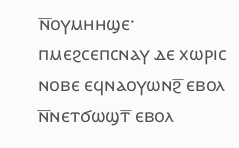ⲛ̅ⲟⲩⲙⲏⲏϣⲉ· ⲡⲙⲉϩⲥⲉⲡⲥⲛⲁⲩ ⲇⲉ ⲭⲱⲣⲓⲥ ⲛⲟⲃⲉ ⲉϥⲛⲁⲟⲩⲱⲛϩ̅ ⲉⲃⲟⲗ ⲛ̅ⲛⲉⲧϭⲱϣⲧ̅ ⲉⲃⲟⲗ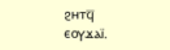ϩⲏⲧϥ̅ ⲉⲟⲩϫⲁⲓ̈.